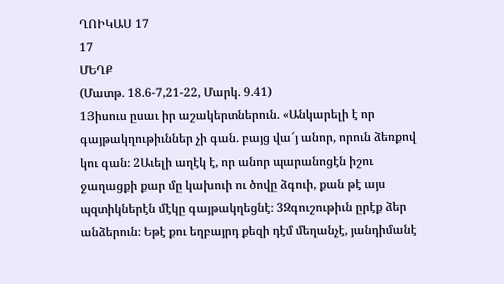ՂՈԻԿԱՍ 17
17
ՄԵՂՔ
(Մատթ. 18.6-7,21-22, Մարկ. 9.41)
1Յիսուս ըսաւ իր աշակերտներուն. «Անկարելի է որ գայթակղութիւններ չի գան. բայց վա՜յ անոր, որուն ձեռքով կու գան։ 2Աւելի աղէկ է, որ անոր պարանոցէն իշու ջաղացքի քար մը կախուի ու ծովը ձգուի, քան թէ այս պզտիկներէն մէկը գայթակղեցնէ։ 3Զգուշութիւն ըրէք ձեր անձերուն։ Եթէ քու եղբայրդ քեզի դէմ մեղանչէ, յանդիմանէ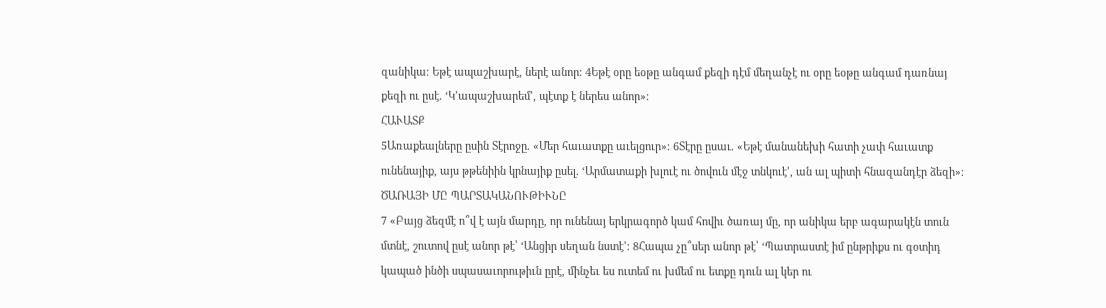զանիկա։ Եթէ ապաշխարէ, ներէ անոր։ 4Եթէ օրը եօթը անգամ քեզի դէմ մեղանչէ ու օրը եօթը անգամ դառնայ քեզի ու ըսէ. ‘Կ’ապաշխարեմ’, պէտք է ներես անոր»։
ՀԱՒԱՏՔ
5Առաքեալները ըսին Տէրոջը. «Մեր հաւատքը աւելցուր»։ 6Տէրը ըսաւ. «Եթէ մանանեխի հատի չափ հաւատք ունենայիք, այս թթենիին կրնայիք ըսել. ‘Արմատաքի խլուէ ու ծովուն մէջ տնկուէ’, ան ալ պիտի հնազանդէր ձեզի»։
ԾԱՌԱՅԻ ՄԸ ՊԱՐՏԱԿԱՆՈՒԹԻՒՆԸ
7 «Բայց ձեզմէ ո՞վ է այն մարդը, որ ունենայ երկրագործ կամ հովիւ ծառայ մը, որ անիկա երբ ագարակէն տուն մտնէ, շուտով ըսէ անոր թէ՝ ‘Անցիր սեղան նստէ’։ 8Հապա չը՞սեր անոր թէ՝ ‘Պատրաստէ իմ ընթրիքս ու գօտիդ կապած ինծի սպասաւորութիւն ըրէ, մինչեւ ես ուտեմ ու խմեմ ու ետքը դուն ալ կեր ու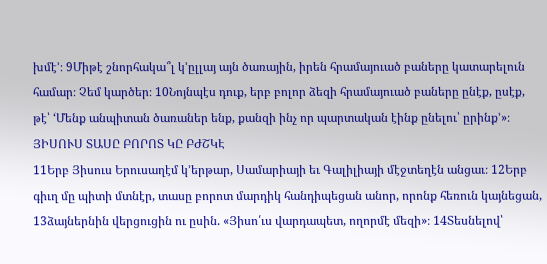խմէ’։ 9Միթէ շնորհակա՞լ կ’ըլլայ այն ծառային, իրեն հրամայուած բաները կատարելուն համար։ Չեմ կարծեր։ 10Նոյնպէս դուք, երբ բոլոր ձեզի հրամայուած բաները ընէք, ըսէք, թէ՝ ‘Մենք անպիտան ծառաներ ենք, քանզի ինչ որ պարտական էինք ընելու՝ ըրինք’»։
ՅԻՍՈՒՍ ՏԱՍԸ ԲՈՐՈՏ ԿԸ ԲԺՇԿԷ
11Երբ Յիսուս Երուսաղէմ կ’երթար, Սամարիայի եւ Գալիլիայի մէջտեղէն անցաւ։ 12Երբ գիւղ մը պիտի մտնէր, տասը բորոտ մարդիկ հանդիպեցան անոր, որոնք հեռուն կայնեցան, 13ձայներնին վերցուցին ու ըսին. «Յիսո՛ւս վարդապետ, ողորմէ մեզի»։ 14Տեսնելով՝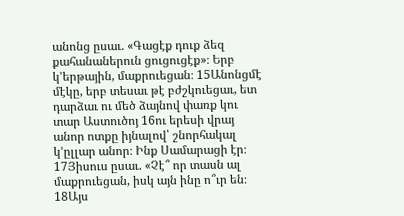անոնց ըսաւ. «Գացէք դուք ձեզ քահանաներուն ցուցուցէք»։ Երբ կ’երթային, մաքրուեցան։ 15Անոնցմէ մէկը, երբ տեսաւ թէ բժշկուեցաւ, ետ դարձաւ ու մեծ ձայնով փառք կու տար Աստուծոյ 16ու երեսի վրայ անոր ոտքը իյնալով՝ շնորհակալ կ’ըլլար անոր։ Ինք Սամարացի էր։ 17Յիսուս ըսաւ. «Չէ՞ որ տասն ալ մաքրուեցան, իսկ այն ինը ո՞ւր են։ 18Այս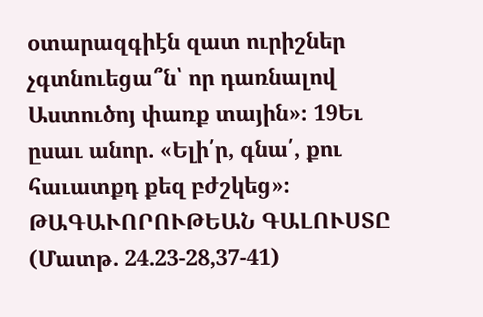օտարազգիէն զատ ուրիշներ չգտնուեցա՞ն՝ որ դառնալով Աստուծոյ փառք տային»։ 19Եւ ըսաւ անոր. «Ելի՛ր, գնա՛, քու հաւատքդ քեզ բժշկեց»։
ԹԱԳԱՒՈՐՈՒԹԵԱՆ ԳԱԼՈՒՍՏԸ
(Մատթ. 24.23-28,37-41)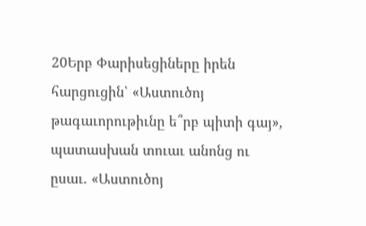20Երբ Փարիսեցիները իրեն հարցուցին՝ «Աստուծոյ թագաւորութիւնը ե՞րբ պիտի գայ», պատասխան տուաւ անոնց ու ըսաւ. «Աստուծոյ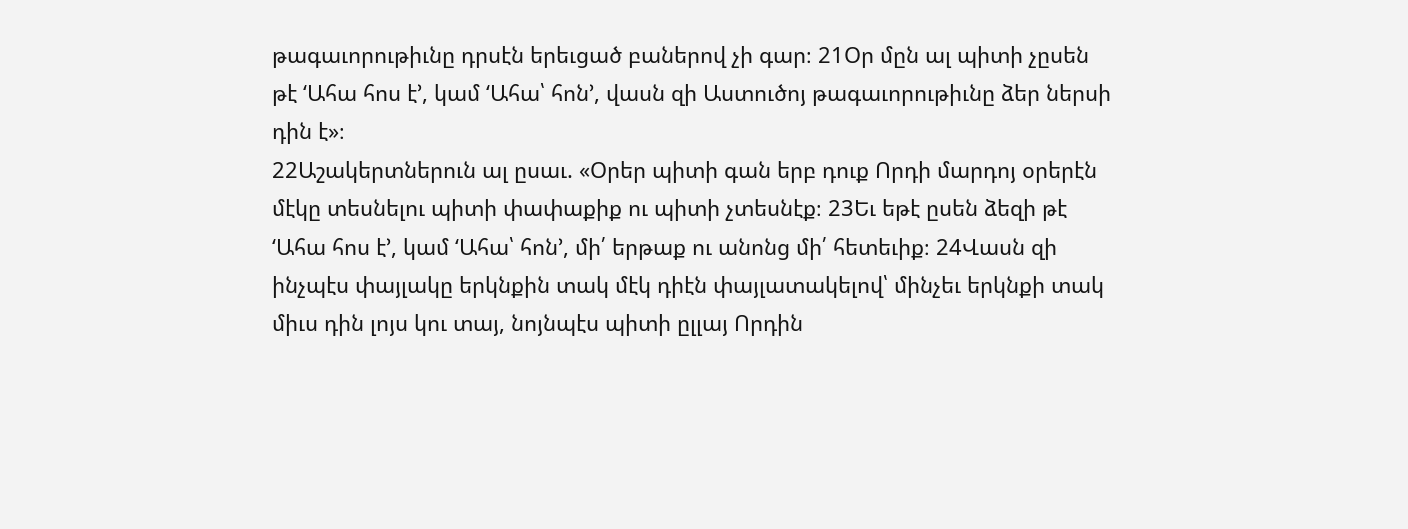թագաւորութիւնը դրսէն երեւցած բաներով չի գար։ 21Օր մըն ալ պիտի չըսեն թէ ‘Ահա հոս է’, կամ ‘Ահա՝ հոն’, վասն զի Աստուծոյ թագաւորութիւնը ձեր ներսի դին է»։
22Աշակերտներուն ալ ըսաւ. «Օրեր պիտի գան երբ դուք Որդի մարդոյ օրերէն մէկը տեսնելու պիտի փափաքիք ու պիտի չտեսնէք։ 23Եւ եթէ ըսեն ձեզի թէ ‘Ահա հոս է’, կամ ‘Ահա՝ հոն’, մի՛ երթաք ու անոնց մի՛ հետեւիք։ 24Վասն զի ինչպէս փայլակը երկնքին տակ մէկ դիէն փայլատակելով՝ մինչեւ երկնքի տակ միւս դին լոյս կու տայ, նոյնպէս պիտի ըլլայ Որդին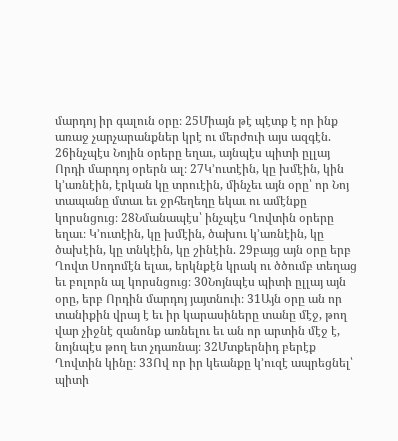մարդոյ իր գալուն օրը։ 25Միայն թէ պէտք է որ ինք առաջ չարչարանքներ կրէ ու մերժուի այս ազգէն. 26ինչպէս Նոյին օրերը եղաւ, այնպէս պիտի ըլլայ Որդի մարդոյ օրերն ալ։ 27Կ’ուտէին, կը խմէին, կին կ’առնէին, էրկան կը տրուէին, մինչեւ այն օրը՝ որ Նոյ տապանը մտաւ եւ ջրհեղեղը եկաւ ու ամէնքը կորսնցուց։ 28Նմանապէս՝ ինչպէս Ղովտին օրերը եղաւ։ Կ’ուտէին, կը խմէին, ծախու կ’առնէին, կը ծախէին, կը տնկէին, կը շինէին. 29բայց այն օրը երբ Ղովտ Սոդոմէն ելաւ, երկնքէն կրակ ու ծծումբ տեղաց եւ բոլորն ալ կորսնցուց։ 30Նոյնպէս պիտի ըլլայ այն օրը, երբ Որդին մարդոյ յայտնուի։ 31Այն օրը ան որ տանիքին վրայ է եւ իր կարասիները տանը մէջ, թող վար չիջնէ զանոնք առնելու եւ ան որ արտին մէջ է, նոյնպէս թող ետ չդառնայ։ 32Մտքերնիդ բերէք Ղովտին կինը։ 33Ով որ իր կեանքը կ’ուզէ ապրեցնել՝ պիտի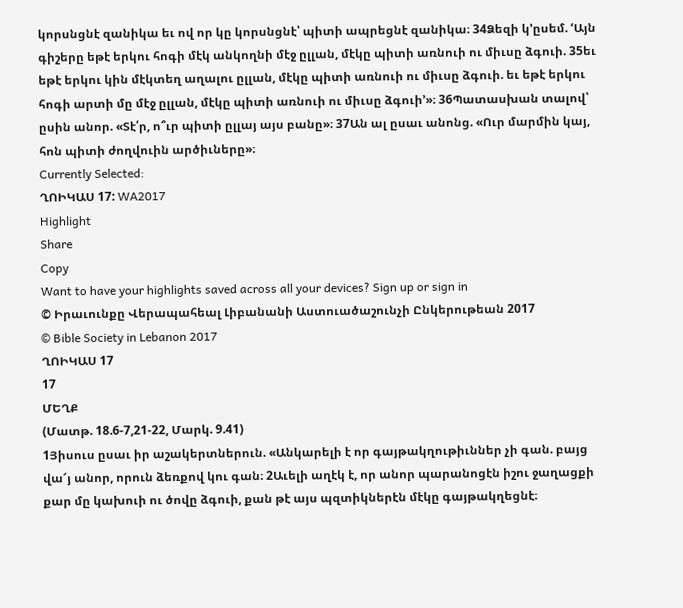կորսնցնէ զանիկա եւ ով որ կը կորսնցնէ՝ պիտի ապրեցնէ զանիկա։ 34Ձեզի կ’ըսեմ. ‘Այն գիշերը եթէ երկու հոգի մէկ անկողնի մէջ ըլլան, մէկը պիտի առնուի ու միւսը ձգուի. 35եւ եթէ երկու կին մէկտեղ աղալու ըլլան, մէկը պիտի առնուի ու միւսը ձգուի. եւ եթէ երկու հոգի արտի մը մէջ ըլլան, մէկը պիտի առնուի ու միւսը ձգուի’»։ 36Պատասխան տալով՝ ըսին անոր. «Տէ՛ր, ո՞ւր պիտի ըլլայ այս բանը»։ 37Ան ալ ըսաւ անոնց. «Ուր մարմին կայ, հոն պիտի ժողվուին արծիւները»։
Currently Selected:
ՂՈԻԿԱՍ 17: WA2017
Highlight
Share
Copy
Want to have your highlights saved across all your devices? Sign up or sign in
© Իրաւունքը Վերապահեալ Լիբանանի Աստուածաշունչի Ընկերութեան 2017
© Bible Society in Lebanon 2017
ՂՈԻԿԱՍ 17
17
ՄԵՂՔ
(Մատթ. 18.6-7,21-22, Մարկ. 9.41)
1Յիսուս ըսաւ իր աշակերտներուն. «Անկարելի է որ գայթակղութիւններ չի գան. բայց վա՜յ անոր, որուն ձեռքով կու գան։ 2Աւելի աղէկ է, որ անոր պարանոցէն իշու ջաղացքի քար մը կախուի ու ծովը ձգուի, քան թէ այս պզտիկներէն մէկը գայթակղեցնէ։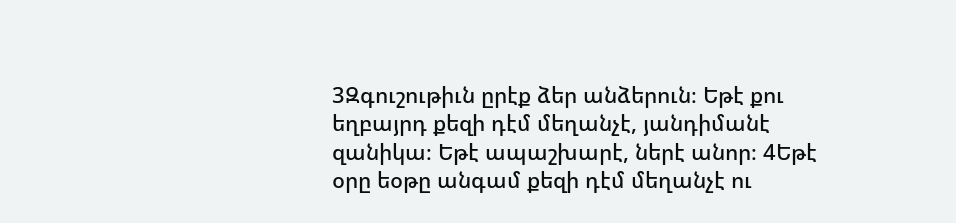3Զգուշութիւն ըրէք ձեր անձերուն։ Եթէ քու եղբայրդ քեզի դէմ մեղանչէ, յանդիմանէ զանիկա։ Եթէ ապաշխարէ, ներէ անոր։ 4Եթէ օրը եօթը անգամ քեզի դէմ մեղանչէ ու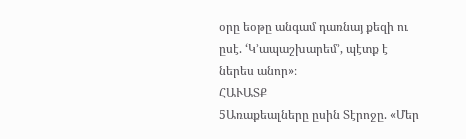օրը եօթը անգամ դառնայ քեզի ու ըսէ. ‘Կ’ապաշխարեմ’, պէտք է ներես անոր»։
ՀԱՒԱՏՔ
5Առաքեալները ըսին Տէրոջը. «Մեր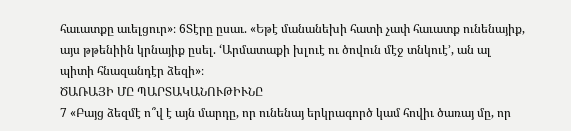հաւատքը աւելցուր»։ 6Տէրը ըսաւ. «Եթէ մանանեխի հատի չափ հաւատք ունենայիք, այս թթենիին կրնայիք ըսել. ‘Արմատաքի խլուէ ու ծովուն մէջ տնկուէ’, ան ալ պիտի հնազանդէր ձեզի»։
ԾԱՌԱՅԻ ՄԸ ՊԱՐՏԱԿԱՆՈՒԹԻՒՆԸ
7 «Բայց ձեզմէ ո՞վ է այն մարդը, որ ունենայ երկրագործ կամ հովիւ ծառայ մը, որ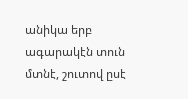անիկա երբ ագարակէն տուն մտնէ, շուտով ըսէ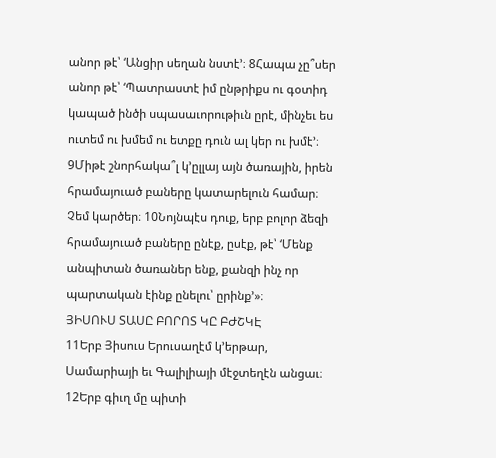անոր թէ՝ ‘Անցիր սեղան նստէ’։ 8Հապա չը՞սեր անոր թէ՝ ‘Պատրաստէ իմ ընթրիքս ու գօտիդ կապած ինծի սպասաւորութիւն ըրէ, մինչեւ ես ուտեմ ու խմեմ ու ետքը դուն ալ կեր ու խմէ’։ 9Միթէ շնորհակա՞լ կ’ըլլայ այն ծառային, իրեն հրամայուած բաները կատարելուն համար։ Չեմ կարծեր։ 10Նոյնպէս դուք, երբ բոլոր ձեզի հրամայուած բաները ընէք, ըսէք, թէ՝ ‘Մենք անպիտան ծառաներ ենք, քանզի ինչ որ պարտական էինք ընելու՝ ըրինք’»։
ՅԻՍՈՒՍ ՏԱՍԸ ԲՈՐՈՏ ԿԸ ԲԺՇԿԷ
11Երբ Յիսուս Երուսաղէմ կ’երթար, Սամարիայի եւ Գալիլիայի մէջտեղէն անցաւ։ 12Երբ գիւղ մը պիտի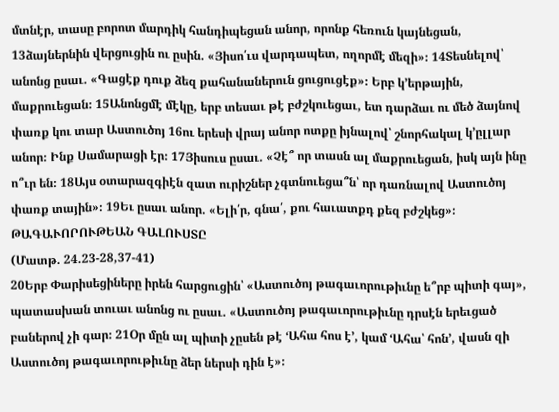մտնէր, տասը բորոտ մարդիկ հանդիպեցան անոր, որոնք հեռուն կայնեցան, 13ձայներնին վերցուցին ու ըսին. «Յիսո՛ւս վարդապետ, ողորմէ մեզի»։ 14Տեսնելով՝ անոնց ըսաւ. «Գացէք դուք ձեզ քահանաներուն ցուցուցէք»։ Երբ կ’երթային, մաքրուեցան։ 15Անոնցմէ մէկը, երբ տեսաւ թէ բժշկուեցաւ, ետ դարձաւ ու մեծ ձայնով փառք կու տար Աստուծոյ 16ու երեսի վրայ անոր ոտքը իյնալով՝ շնորհակալ կ’ըլլար անոր։ Ինք Սամարացի էր։ 17Յիսուս ըսաւ. «Չէ՞ որ տասն ալ մաքրուեցան, իսկ այն ինը ո՞ւր են։ 18Այս օտարազգիէն զատ ուրիշներ չգտնուեցա՞ն՝ որ դառնալով Աստուծոյ փառք տային»։ 19Եւ ըսաւ անոր. «Ելի՛ր, գնա՛, քու հաւատքդ քեզ բժշկեց»։
ԹԱԳԱՒՈՐՈՒԹԵԱՆ ԳԱԼՈՒՍՏԸ
(Մատթ. 24.23-28,37-41)
20Երբ Փարիսեցիները իրեն հարցուցին՝ «Աստուծոյ թագաւորութիւնը ե՞րբ պիտի գայ», պատասխան տուաւ անոնց ու ըսաւ. «Աստուծոյ թագաւորութիւնը դրսէն երեւցած բաներով չի գար։ 21Օր մըն ալ պիտի չըսեն թէ ‘Ահա հոս է’, կամ ‘Ահա՝ հոն’, վասն զի Աստուծոյ թագաւորութիւնը ձեր ներսի դին է»։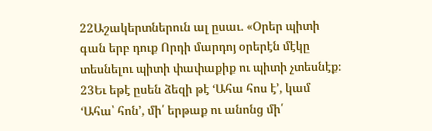22Աշակերտներուն ալ ըսաւ. «Օրեր պիտի գան երբ դուք Որդի մարդոյ օրերէն մէկը տեսնելու պիտի փափաքիք ու պիտի չտեսնէք։ 23Եւ եթէ ըսեն ձեզի թէ ‘Ահա հոս է’, կամ ‘Ահա՝ հոն’, մի՛ երթաք ու անոնց մի՛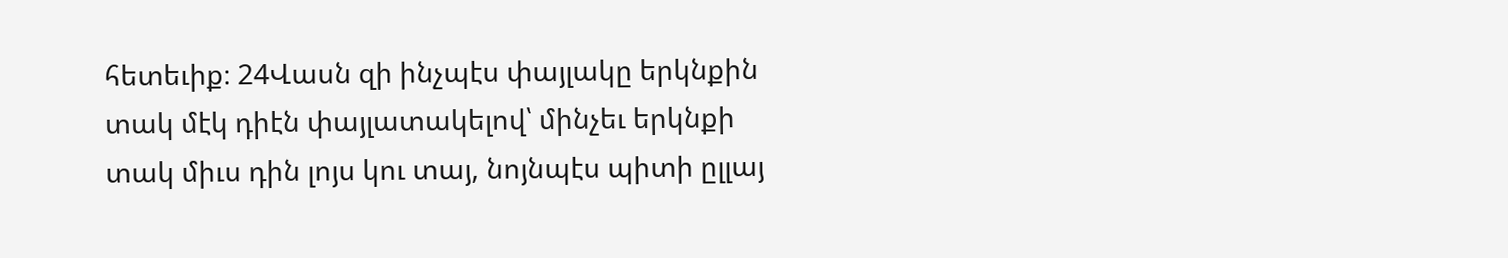հետեւիք։ 24Վասն զի ինչպէս փայլակը երկնքին տակ մէկ դիէն փայլատակելով՝ մինչեւ երկնքի տակ միւս դին լոյս կու տայ, նոյնպէս պիտի ըլլայ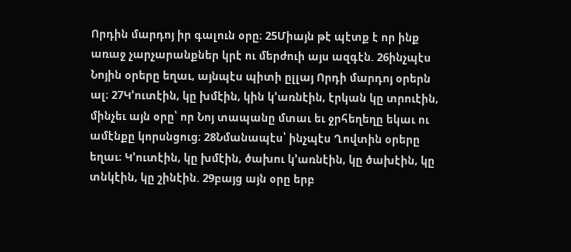Որդին մարդոյ իր գալուն օրը։ 25Միայն թէ պէտք է որ ինք առաջ չարչարանքներ կրէ ու մերժուի այս ազգէն. 26ինչպէս Նոյին օրերը եղաւ, այնպէս պիտի ըլլայ Որդի մարդոյ օրերն ալ։ 27Կ’ուտէին, կը խմէին, կին կ’առնէին, էրկան կը տրուէին, մինչեւ այն օրը՝ որ Նոյ տապանը մտաւ եւ ջրհեղեղը եկաւ ու ամէնքը կորսնցուց։ 28Նմանապէս՝ ինչպէս Ղովտին օրերը եղաւ։ Կ’ուտէին, կը խմէին, ծախու կ’առնէին, կը ծախէին, կը տնկէին, կը շինէին. 29բայց այն օրը երբ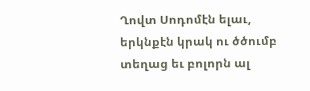Ղովտ Սոդոմէն ելաւ, երկնքէն կրակ ու ծծումբ տեղաց եւ բոլորն ալ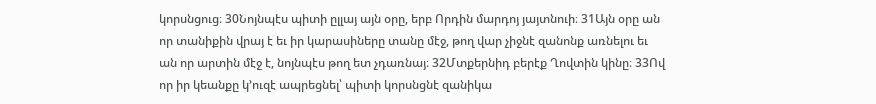կորսնցուց։ 30Նոյնպէս պիտի ըլլայ այն օրը, երբ Որդին մարդոյ յայտնուի։ 31Այն օրը ան որ տանիքին վրայ է եւ իր կարասիները տանը մէջ, թող վար չիջնէ զանոնք առնելու եւ ան որ արտին մէջ է, նոյնպէս թող ետ չդառնայ։ 32Մտքերնիդ բերէք Ղովտին կինը։ 33Ով որ իր կեանքը կ’ուզէ ապրեցնել՝ պիտի կորսնցնէ զանիկա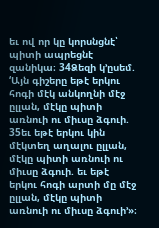եւ ով որ կը կորսնցնէ՝ պիտի ապրեցնէ զանիկա։ 34Ձեզի կ’ըսեմ. ‘Այն գիշերը եթէ երկու հոգի մէկ անկողնի մէջ ըլլան, մէկը պիտի առնուի ու միւսը ձգուի. 35եւ եթէ երկու կին մէկտեղ աղալու ըլլան, մէկը պիտի առնուի ու միւսը ձգուի. եւ եթէ երկու հոգի արտի մը մէջ ըլլան, մէկը պիտի առնուի ու միւսը ձգուի’»։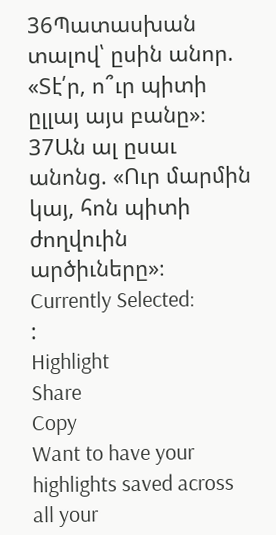36Պատասխան տալով՝ ըսին անոր. «Տէ՛ր, ո՞ւր պիտի ըլլայ այս բանը»։ 37Ան ալ ըսաւ անոնց. «Ուր մարմին կայ, հոն պիտի ժողվուին արծիւները»։
Currently Selected:
:
Highlight
Share
Copy
Want to have your highlights saved across all your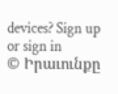devices? Sign up or sign in
© Իրաւունքը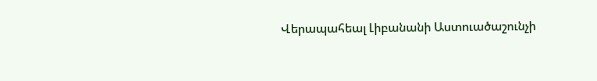Վերապահեալ Լիբանանի Աստուածաշունչի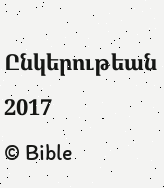Ընկերութեան 2017
© Bible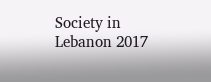Society in Lebanon 2017